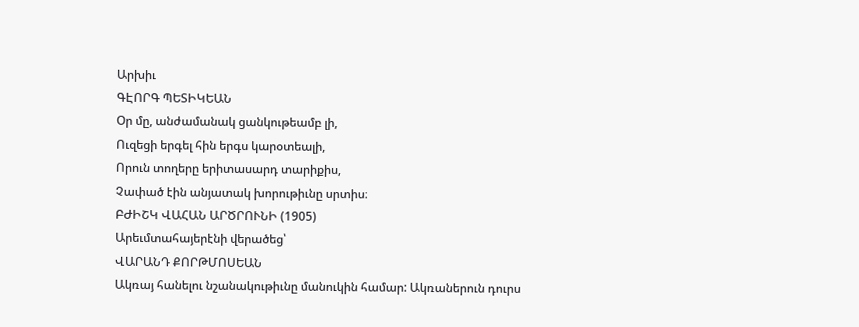Արխիւ
ԳԷՈՐԳ ՊԵՏԻԿԵԱՆ
Օր մը, անժամանակ ցանկութեամբ լի,
Ուզեցի երգել հին երգս կարօտեալի,
Որուն տողերը երիտասարդ տարիքիս,
Չափած էին անյատակ խորութիւնը սրտիս։
ԲԺԻՇԿ ՎԱՀԱՆ ԱՐԾՐՈՒՆԻ (1905)
Արեւմտահայերէնի վերածեց՝
ՎԱՐԱՆԴ ՔՈՐԹՄՈՍԵԱՆ
Ակռայ հանելու նշանակութիւնը մանուկին համար: Ակռաներուն դուրս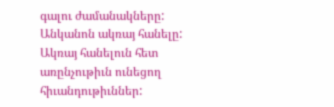գալու ժամանակները: Անկանոն ակռայ հանելը: Ակռայ հանելուն հետ առընչութիւն ունեցող հիւանդութիւններ: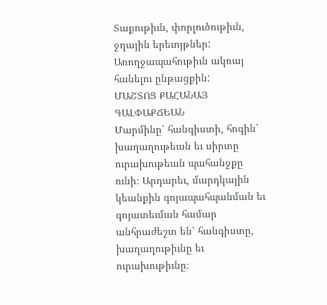Տաքութիւն, փորլուծութիւն, ջղային երեւոյթներ: Առողջապահութիւն ակռայ հանելու ընթացքին:
ՄԱՇՏՈՑ ՔԱՀԱՆԱՅ ԳԱԼՓԱՔՃԵԱՆ
Մարմինը՝ հանգիստի, հոգին՝ խաղաղութեան եւ սիրտը ուրախութեան պահանջքը ունի։ Արդարեւ, մարդկային կեանքին գոյապահպանման եւ գոյատեւման համար անհրաժեշտ են՝ հանգիստը, խաղաղութիւնը եւ ուրախութիւնը։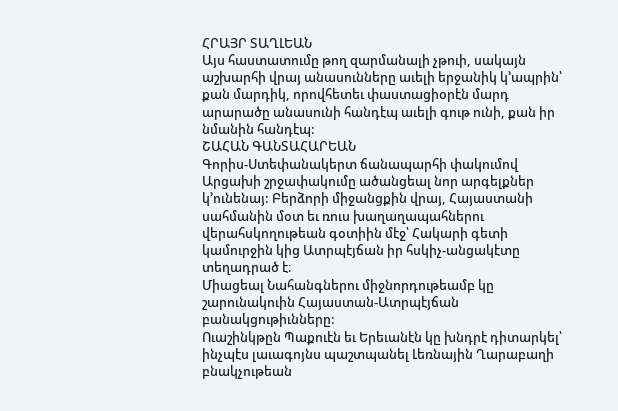ՀՐԱՅՐ ՏԱՂԼԵԱՆ
Այս հաստատումը թող զարմանալի չթուի, սակայն աշխարհի վրայ անասունները աւելի երջանիկ կ՚ապրին՝ քան մարդիկ, որովհետեւ փաստացիօրէն մարդ արարածը անասունի հանդէպ աւելի գութ ունի, քան իր նմանին հանդէպ:
ՇԱՀԱՆ ԳԱՆՏԱՀԱՐԵԱՆ
Գորիս-Ստեփանակերտ ճանապարհի փակումով Արցախի շրջափակումը ածանցեալ նոր արգելքներ կ՚ունենայ: Բերձորի միջանցքին վրայ, Հայաստանի սահմանին մօտ եւ ռուս խաղաղապահներու վերահսկողութեան գօտիին մէջ՝ Հակարի գետի կամուրջին կից Ատրպէյճան իր հսկիչ-անցակէտը տեղադրած է։
Միացեալ Նահանգներու միջնորդութեամբ կը շարունակուին Հայաստան-Ատրպէյճան բանակցութիւնները:
Ուաշինկթըն Պաքուէն եւ Երեւանէն կը խնդրէ դիտարկել՝ ինչպէս լաւագոյնս պաշտպանել Լեռնային Ղարաբաղի բնակչութեան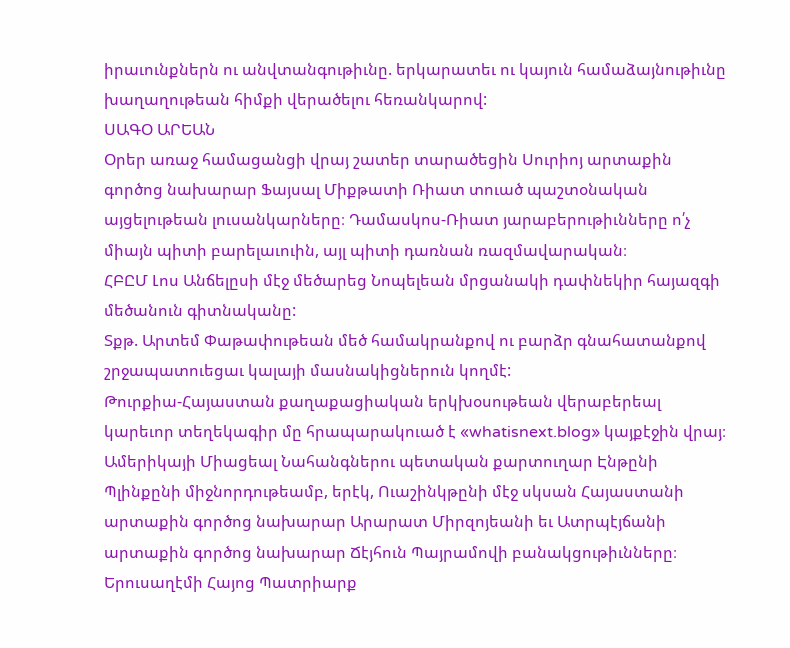իրաւունքներն ու անվտանգութիւնը. երկարատեւ ու կայուն համաձայնութիւնը խաղաղութեան հիմքի վերածելու հեռանկարով:
ՍԱԳՕ ԱՐԵԱՆ
Օրեր առաջ համացանցի վրայ շատեր տարածեցին Սուրիոյ արտաքին գործոց նախարար Ֆայսալ Միքթատի Ռիատ տուած պաշտօնական այցելութեան լուսանկարները։ Դամասկոս-Ռիատ յարաբերութիւնները ո՛չ միայն պիտի բարելաւուին, այլ պիտի դառնան ռազմավարական։
ՀԲԸՄ Լոս Անճելըսի մէջ մեծարեց Նոպելեան մրցանակի դափնեկիր հայազգի մեծանուն գիտնականը:
Տքթ. Արտեմ Փաթափութեան մեծ համակրանքով ու բարձր գնահատանքով շրջապատուեցաւ կալայի մասնակիցներուն կողմէ:
Թուրքիա-Հայաստան քաղաքացիական երկխօսութեան վերաբերեալ կարեւոր տեղեկագիր մը հրապարակուած է «whatisnext.blog» կայքէջին վրայ։
Ամերիկայի Միացեալ Նահանգներու պետական քարտուղար Էնթընի Պլինքընի միջնորդութեամբ, երէկ, Ուաշինկթընի մէջ սկսան Հայաստանի արտաքին գործոց նախարար Արարատ Միրզոյեանի եւ Ատրպէյճանի արտաքին գործոց նախարար Ճէյհուն Պայրամովի բանակցութիւնները։
Երուսաղէմի Հայոց Պատրիարք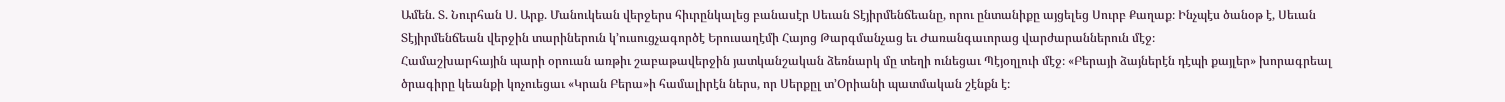Ամեն. Տ. Նուրհան Ս. Արք. Մանուկեան վերջերս հիւրընկալեց բանասէր Սեւան Տէյիրմենճեանը, որու ընտանիքը այցելեց Սուրբ Քաղաք։ Ինչպէս ծանօթ է, Սեւան Տէյիրմենճեան վերջին տարիներուն կ՚ուսուցչագործէ Երուսաղէմի Հայոց Թարգմանչաց եւ Ժառանգաւորաց վարժարաններուն մէջ։
Համաշխարհային պարի օրուան առթիւ շաբաթավերջին յատկանշական ձեռնարկ մը տեղի ունեցաւ Պէյօղլուի մէջ։ «Բերայի ձայներէն դէպի քայլեր» խորագրեալ ծրագիրը կեանքի կոչուեցաւ «Կրան Բերա»ի համալիրէն ներս, որ Սերքըլ տ՚Օրիանի պատմական շէնքն է։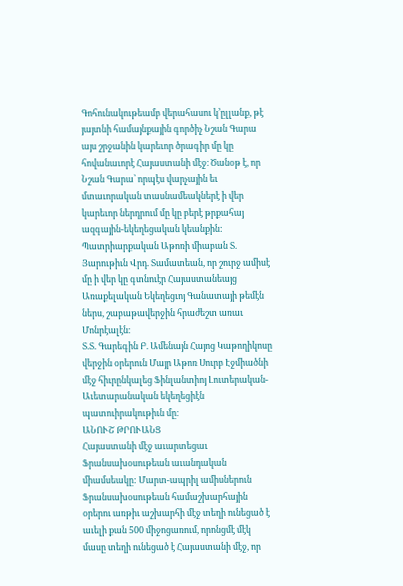Գոհունակութեամբ վերահասու կ՚ըլլանք, թէ յայտնի համայնքային գործիչ Նշան Գարա այս շրջանին կարեւոր ծրագիր մը կը հովանաւորէ Հայաստանի մէջ։ Ծանօթ է, որ Նշան Գարա՝ որպէս վարչային եւ մտաւորական տասնամեակներէ ի վեր կարեւոր ներդրում մը կը բերէ թրքահայ ազգային-եկեղեցական կեանքին:
Պատրիարքական Աթոռի միաբան Տ. Յարութիւն Վրդ. Տամատեան, որ շուրջ ամիսէ մը ի վեր կը գտնուէր Հայաստանեայց Առաքելական Եկեղեցւոյ Գանատայի թեմէն ներս, շաբաթավերջին հրաժեշտ առաւ Մոնրէալէն։
Տ.Տ. Գարեգին Բ. Ամենայն Հայոց Կաթողիկոսը վերջին օրերուն Մայր Աթոռ Սուրբ Էջմիածնի մէջ հիւրընկալեց Ֆինլանտիոյ Լուտերական-Աւետարանական եկեղեցիէն պատուիրակութիւն մը։
ԱՆՈՒՇ ԹՐՈՒԱՆՑ
Հայաստանի մէջ աւարտեցաւ Ֆրանսախօսութեան աւանդական միամսեակը: Մարտ-ապրիլ ամիսներուն Ֆրանսախօսութեան համաշխարհային օրերու առթիւ աշխարհի մէջ տեղի ունեցած է աւելի քան 500 միջոցառում, որոնցմէ մէկ մասը տեղի ունեցած է Հայաստանի մէջ, որ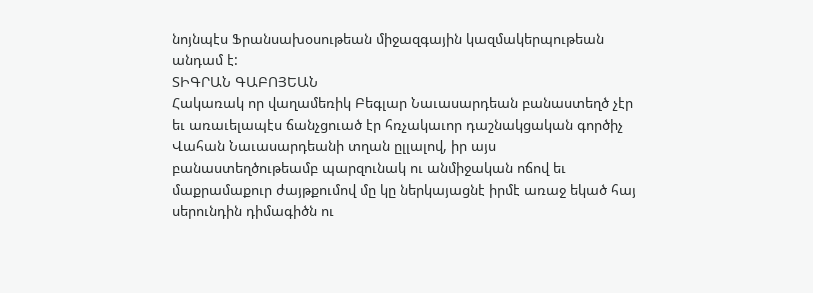նոյնպէս Ֆրանսախօսութեան միջազգային կազմակերպութեան անդամ է:
ՏԻԳՐԱՆ ԳԱԲՈՅԵԱՆ
Հակառակ որ վաղամեռիկ Բեգլար Նաւասարդեան բանաստեղծ չէր եւ առաւելապէս ճանչցուած էր հռչակաւոր դաշնակցական գործիչ Վահան Նաւասարդեանի տղան ըլլալով, իր այս բանաստեղծութեամբ պարզունակ ու անմիջական ոճով եւ մաքրամաքուր ժայթքումով մը կը ներկայացնէ իրմէ առաջ եկած հայ սերունդին դիմագիծն ու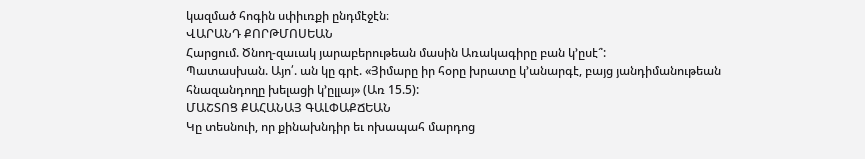կազմած հոգին սփիւռքի ընդմէջէն։
ՎԱՐԱՆԴ ՔՈՐԹՄՈՍԵԱՆ
Հարցում. Ծնող-զաւակ յարաբերութեան մասին Առակագիրը բան կ՚ըսէ՞:
Պատասխան. Այո՛. ան կը գրէ. «Յիմարը իր հօրը խրատը կ՚անարգէ, բայց յանդիմանութեան հնազանդողը խելացի կ՚ըլլայ» (Առ 15.5):
ՄԱՇՏՈՑ ՔԱՀԱՆԱՅ ԳԱԼՓԱՔՃԵԱՆ
Կը տեսնուի, որ քինախնդիր եւ ոխապահ մարդոց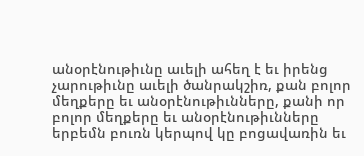անօրէնութիւնը աւելի ահեղ է եւ իրենց չարութիւնը աւելի ծանրակշիռ, քան բոլոր մեղքերը եւ անօրէնութիւնները, քանի որ բոլոր մեղքերը եւ անօրէնութիւնները երբեմն բուռն կերպով կը բոցավառին եւ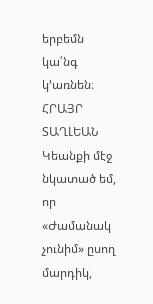երբեմն կա՛նգ կ՚առնեն։
ՀՐԱՅՐ ՏԱՂԼԵԱՆ
Կեանքի մէջ նկատած եմ, որ «Ժամանակ չունիմ» ըսող մարդիկ,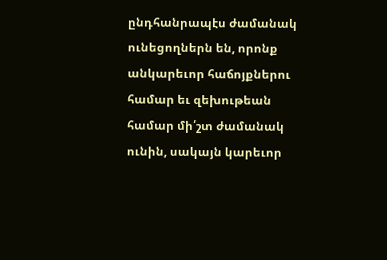ընդհանրապէս ժամանակ ունեցողներն են, որոնք անկարեւոր հաճոյքներու համար եւ զեխութեան համար մի՛շտ ժամանակ ունին, սակայն կարեւոր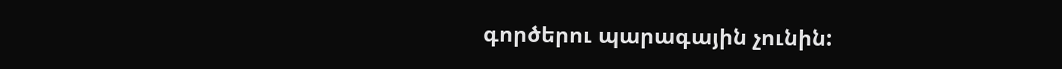գործերու պարագային չունին: